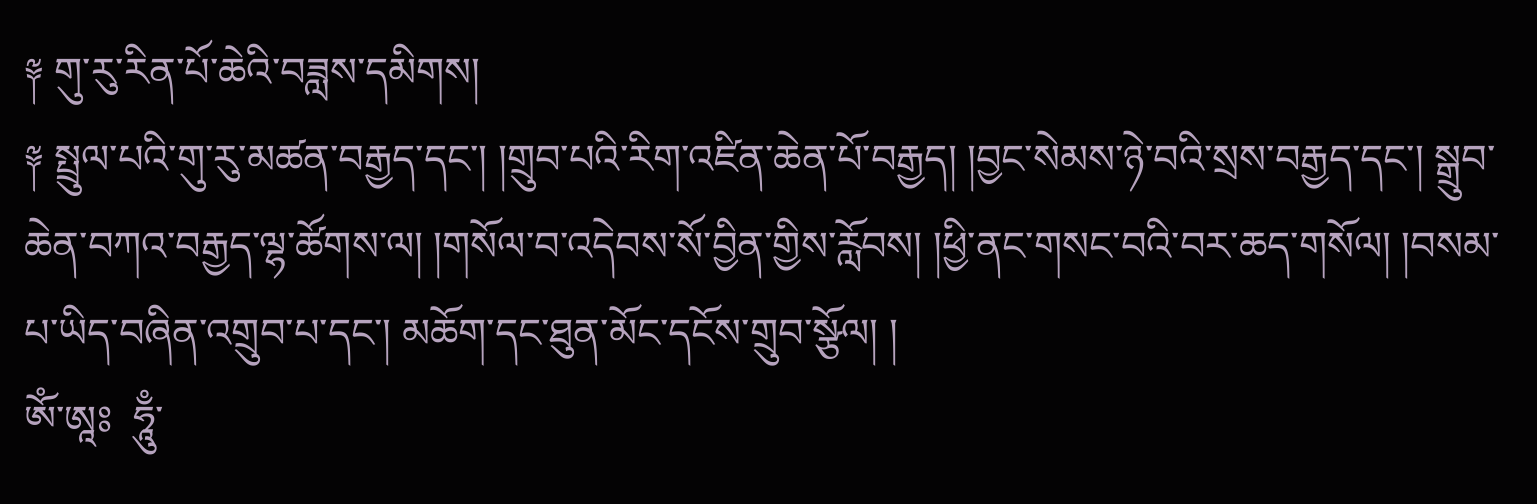༈ གུ་རུ་རིན་པོ་ཆེའི་བཟླས་དམིགས།
༈ སྤྲུལ་པའི་གུ་རུ་མཚན་བརྒྱད་དང་། །གྲུབ་པའི་རིག་འཛིན་ཆེན་པོ་བརྒྱད། །བྱང་སེམས་ཉེ་བའི་སྲས་བརྒྱད་དང་། སྒྲུབ་ཆེན་བཀའ་བརྒྱད་ལྷ་ཚོགས་ལ། །གསོལ་བ་འདེབས་སོ་བྱིན་གྱིས་རློབས། །ཕྱི་ནང་གསང་བའི་བར་ཆད་གསོལ། །བསམ་པ་ཡིད་བཞིན་འགྲུབ་པ་དང་། མཆོག་དང་ཐུན་མོང་དངོས་གྲུབ་སྩོལ། །
ཨོཾ་ཨཱཿ  ཧཱུྃ་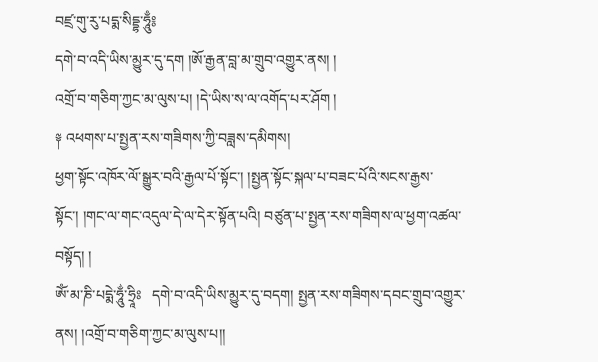བཛྲ་གུ་རུ་པདྨ་སིདྡྷ་ཧཱུྃ༔
དགེ་བ་འདི་ཡིས་མྱུར་དུ་དག །ཨོ་རྒྱན་བླ་མ་གྲུབ་འགྱུར་ནས། །
འགྲོ་བ་གཅིག་ཀྱང་མ་ལུས་པ། །དེ་ཡིས་ས་ལ་འགོད་པར་ཤོག །
༈ འཕགས་པ་སྤྱན་རས་གཟིགས་ཀྱི་བཟླས་དམིགས།
ཕྱག་སྟོང་འཁོར་ལོ་སྒྱུར་བའི་རྒྱལ་པོ་སྟོང་། །སྤྱན་སྟོང་སྐལ་པ་བཟང་པོའི་སངས་རྒྱས་སྟོང་། །གང་ལ་གང་འདུལ་དེ་ལ་དེར་སྟོན་པའི། བཙུན་པ་སྤྱན་རས་གཟིགས་ལ་ཕྱག་འཚལ་བསྟོད། །
ཨོཾ་མ་ཎི་པདྨེ་ཧཱུྂ་ཧྲཱིཿ   དགེ་བ་འདི་ཡིས་མྱུར་དུ་བདག། སྤྱན་རས་གཟིགས་དབང་གྲུབ་འགྱུར་ནས། །འགྲོ་བ་གཅིག་ཀྱང་མ་ལུས་པ།།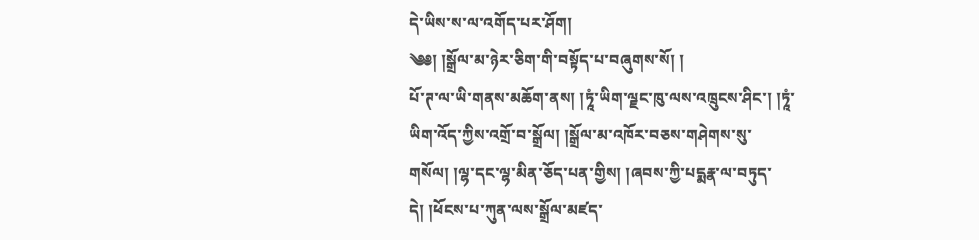དེ་ཡིས་ས་ལ་འགོད་པར་ཤོག།
༄༅། །སྒྲོལ་མ་ཉེར་ཅིག་གི་བསྟོད་པ་བཞུགས་སོ། །
པོ་ཊ་ལ་ཡི་གནས་མཆོག་ནས། །ཏཱཾ་ཡིག་ལྗང་ཁུ་ལས་འཁྲུངས་ཤིང་། །ཏཱཾ་ཡིག་འོད་ཀྱིས་འགྲོ་བ་སྒྲོལ། །སྒྲོལ་མ་འཁོར་བཅས་གཤེགས་སུ་གསོལ། །ལྷ་དང་ལྷ་མིན་ཅོད་པན་གྱིས། །ཞབས་ཀྱི་པདྨརྣ་ལ་བཏུད་དེ། །ཕོངས་པ་ཀུན་ལས་སྒྲོལ་མཛད་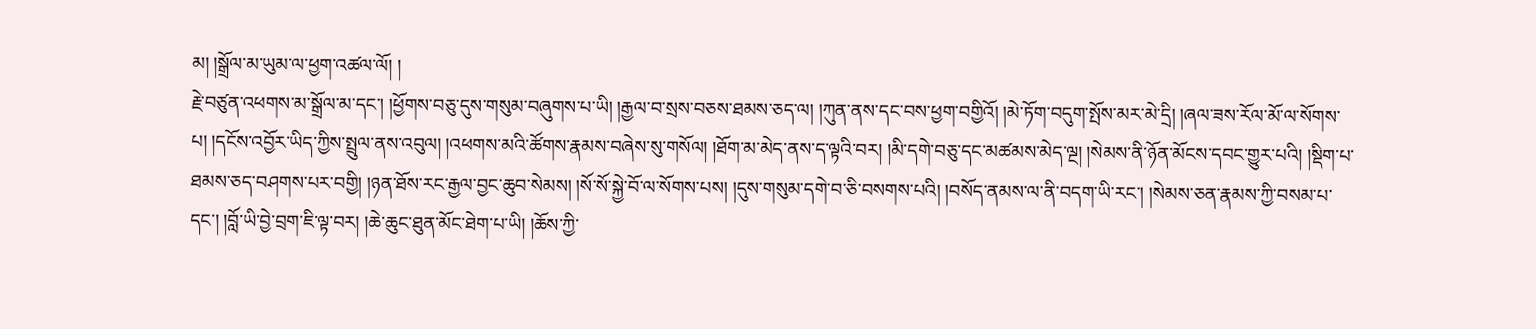མ། །སྒྲོལ་མ་ཡུམ་ལ་ཕྱག་འཚལ་ལོ། །
རྗེ་བཙུན་འཕགས་མ་སྒྲོལ་མ་དང་། །ཕྱོགས་བཅུ་དུས་གསུམ་བཞུགས་པ་ཡི། །རྒྱལ་བ་སྲས་བཅས་ཐམས་ཅད་ལ། །ཀུན་ནས་དང་བས་ཕྱག་བགྱིའོ། །མེ་ཏོག་བདུག་སྤོས་མར་མེ་དྲི། །ཞལ་ཟས་རོལ་མོ་ལ་སོགས་པ། །དངོས་འབྱོར་ཡིད་ཀྱིས་སྤྲུལ་ནས་འབུལ། །འཕགས་མའི་ཚོགས་རྣམས་བཞེས་སུ་གསོལ། །ཐོག་མ་མེད་ནས་ད་ལྟའི་བར། །མི་དགེ་བཅུ་དང་མཚམས་མེད་ལྔ། །སེམས་ནི་ཉོན་མོངས་དབང་གྱུར་པའི། །སྡིག་པ་ཐམས་ཅད་བཤགས་པར་བགྱི། །ཉན་ཐོས་རང་རྒྱལ་བྱང་ཆུབ་སེམས། །སོ་སོ་སྐྱེ་བོ་ལ་སོགས་པས། །དུས་གསུམ་དགེ་བ་ཅི་བསགས་པའི། །བསོད་ནམས་ལ་ནི་བདག་ཡི་རང་། །སེམས་ཅན་རྣམས་ཀྱི་བསམ་པ་དང་། །བློ་ཡི་བྱེ་བྲག་ཇི་ལྟ་བར། །ཆེ་ཆུང་ཐུན་མོང་ཐེག་པ་ཡི། །ཆོས་ཀྱི་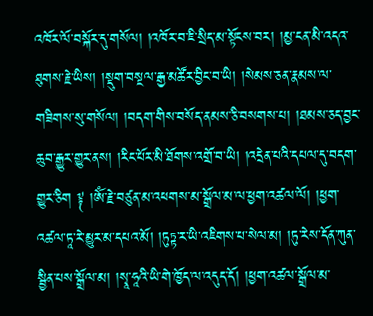འཁོར་ལོ་བསྐོར་དུ་གསོལ། །འཁོར་བ་ཇི་སྲིད་མ་སྟོངས་བར། །མྱ་ངན་མི་འདའ་ཐུགས་རྗེ་ཡིས། །སྡུག་བསྔལ་རྒྱ་མཚོར་བྱིང་བ་ཡི། །སེམས་ཅན་རྣམས་ལ་གཟིགས་སུ་གསོལ། །བདག་གིས་བསོད་ནམས་ཅི་བསགས་པ། །ཐམས་ཅད་བྱང་ཆུབ་རྒྱུར་གྱུར་ནས། །རིང་པོར་མི་ཐོགས་འགྲོ་བ་ཡི། །འདྲེན་པའི་དཔལ་དུ་བདག་གྱུར་ཅིག ༈ །ཨོཾ་རྗེ་བཙུན་མ་འཕགས་མ་སྒྲོལ་མ་ལ་ཕྱག་འཚལ་ལོ། །ཕྱག་འཚལ་ཏཱ་རེ་མྱུར་མ་དཔའ་མོ། །ཏུཏྟ་ར་ཡི་འཇིགས་པ་སེལ་མ། །ཏུ་རེས་དོན་ཀུན་སྦྱིན་པས་སྒྲོལ་མ། །སྭཱ་ཧཱའི་ཡི་གེ་ཁྱོད་ལ་འདུད་དོ། །ཕྱག་འཚལ་སྒྲོལ་མ་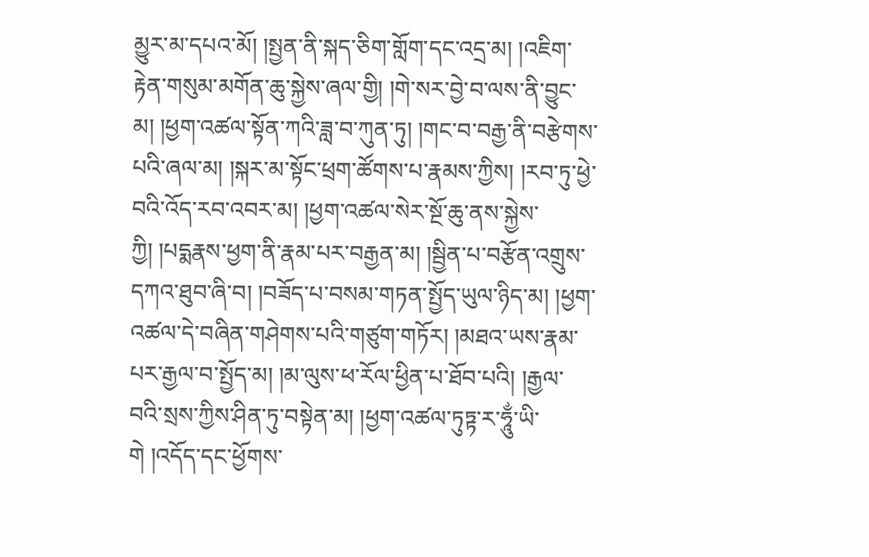མྱུར་མ་དཔའ་མོ། །སྤྱན་ནི་སྐད་ཅིག་གློག་དང་འདྲ་མ། །འཇིག་རྟེན་གསུམ་མགོན་ཆུ་སྐྱེས་ཞལ་གྱི། །གེ་སར་བྱེ་བ་ལས་ནི་བྱུང་མ། །ཕྱག་འཚལ་སྟོན་ཀའི་ཟླ་བ་ཀུན་ཏུ། །གང་བ་བརྒྱ་ནི་བརྩེགས་པའི་ཞལ་མ། །སྐར་མ་སྟོང་ཕྲག་ཚོགས་པ་རྣམས་ཀྱིས། །རབ་ཏུ་ཕྱེ་བའི་འོད་རབ་འབར་མ། །ཕྱག་འཚལ་སེར་སྔོ་ཆུ་ནས་སྐྱེས་ཀྱི། །པདྨརྣས་ཕྱག་ནི་རྣམ་པར་བརྒྱན་མ། །སྦྱིན་པ་བརྩོན་འགྲུས་དཀའ་ཐུབ་ཞི་བ། །བཟོད་པ་བསམ་གཏན་སྤྱོད་ཡུལ་ཉིད་མ། །ཕྱག་འཚལ་དེ་བཞིན་གཤེགས་པའི་གཙུག་གཏོར། །མཐའ་ཡས་རྣམ་པར་རྒྱལ་བ་སྤྱོད་མ། །མ་ལུས་ཕ་རོལ་ཕྱིན་པ་ཐོབ་པའི། །རྒྱལ་བའི་སྲས་ཀྱིས་ཤིན་ཏུ་བསྟེན་མ། །ཕྱག་འཚལ་ཏུཏྟ་ར་ཧཱུྂ་ཡི་གེ །འདོད་དང་ཕྱོགས་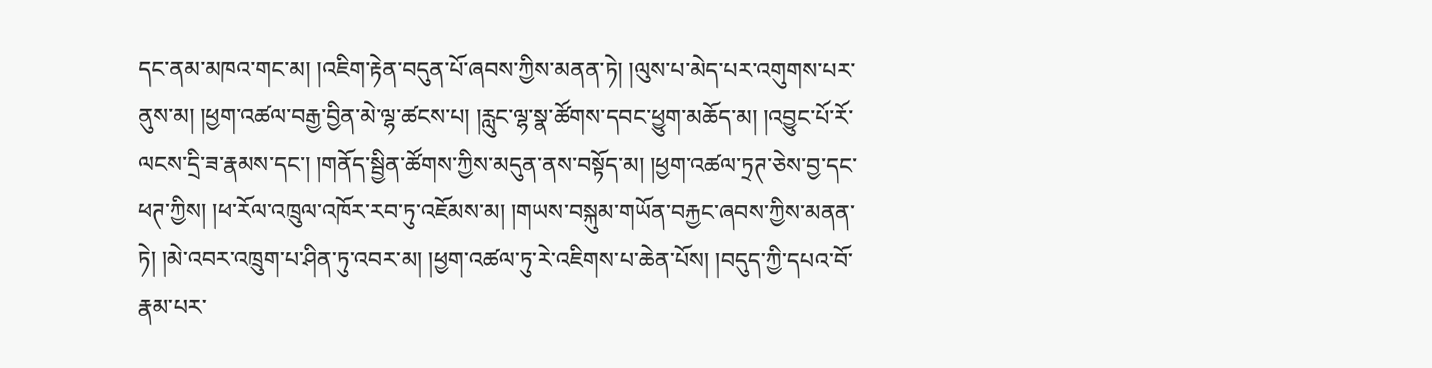དང་ནམ་མཁའ་གང་མ། །འཇིག་རྟེན་བདུན་པོ་ཞབས་ཀྱིས་མནན་ཏེ། །ལུས་པ་མེད་པར་འགུགས་པར་ནུས་མ། །ཕྱག་འཚལ་བརྒྱ་བྱིན་མེ་ལྷ་ཚངས་པ། །རླུང་ལྷ་སྣ་ཚོགས་དབང་ཕྱུག་མཆོད་མ། །འབྱུང་པོ་རོ་ལངས་དྲི་ཟ་རྣམས་དང་། །གནོད་སྦྱིན་ཚོགས་ཀྱིས་མདུན་ནས་བསྟོད་མ། །ཕྱག་འཚལ་ཏྲཊ་ཅེས་བྱ་དང་ཕཊ་ཀྱིས། །ཕ་རོལ་འཁྲུལ་འཁོར་རབ་ཏུ་འཇོམས་མ། །གཡས་བསྐུམ་གཡོན་བརྐྱང་ཞབས་ཀྱིས་མནན་ཏེ། །མེ་འབར་འཁྲུག་པ་ཤིན་ཏུ་འབར་མ། །ཕྱག་འཚལ་ཏུ་རེ་འཇིགས་པ་ཆེན་པོས། །བདུད་ཀྱི་དཔའ་བོ་རྣམ་པར་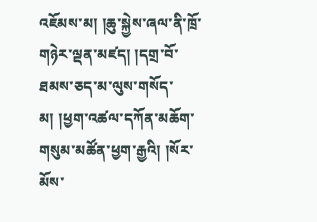འཇོམས་མ། །ཆུ་སྐྱེས་ཞལ་ནི་ཁྲོ་གཉེར་ལྡན་མཛད། །དགྲ་བོ་ཐམས་ཅད་མ་ལུས་གསོད་མ། །ཕྱག་འཚལ་དཀོན་མཆོག་གསུམ་མཚོན་ཕྱག་རྒྱའི། །སོར་མོས་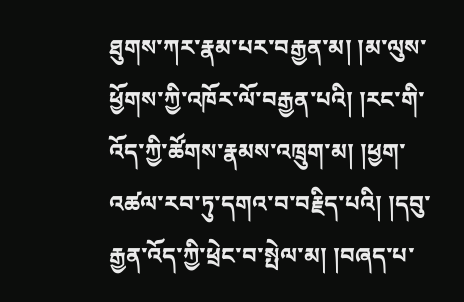ཐུགས་ཀར་རྣམ་པར་བརྒྱན་མ། །མ་ལུས་ཕྱོགས་ཀྱི་འཁོར་ལོ་བརྒྱན་པའི། །རང་གི་འོད་ཀྱི་ཚོགས་རྣམས་འཁྲུག་མ། །ཕྱག་འཚལ་རབ་ཏུ་དགའ་བ་བརྗིད་པའི། །དབུ་རྒྱན་འོད་ཀྱི་ཕྲེང་བ་སྤེལ་མ། །བཞད་པ་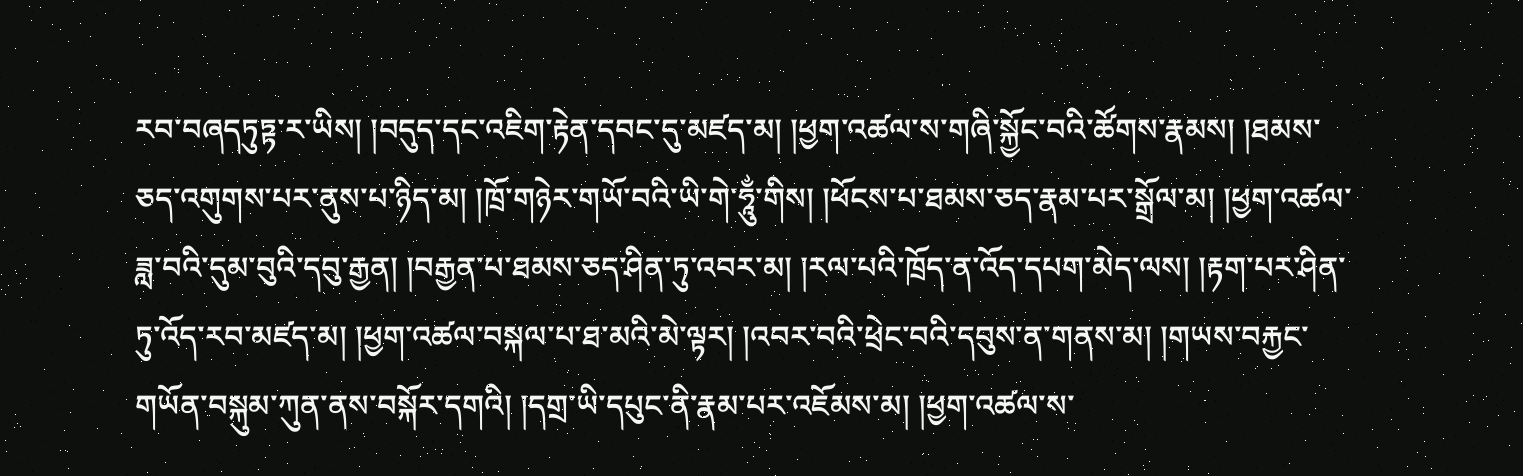རབ་བཞདཏུཏྟ་ར་ཡིས། །བདུད་དང་འཇིག་རྟེན་དབང་དུ་མཛད་མ། །ཕྱག་འཚལ་ས་གཞི་སྐྱོང་བའི་ཚོགས་རྣམས། །ཐམས་ཅད་འགུགས་པར་ནུས་པ་ཉིད་མ། །ཁྲོ་གཉེར་གཡོ་བའི་ཡི་གེ་ཧཱུྂ་གིས། །ཕོངས་པ་ཐམས་ཅད་རྣམ་པར་སྒྲོལ་མ། །ཕྱག་འཚལ་ཟླ་བའི་དུམ་བུའི་དབུ་རྒྱན། །བརྒྱན་པ་ཐམས་ཅད་ཤིན་ཏུ་འབར་མ། །རལ་པའི་ཁྲོད་ན་འོད་དཔག་མེད་ལས། །རྟག་པར་ཤིན་ཏུ་འོད་རབ་མཛད་མ། །ཕྱག་འཚལ་བསྐལ་པ་ཐ་མའི་མེ་ལྟར། །འབར་བའི་ཕྲེང་བའི་དབུས་ན་གནས་མ། །གཡས་བརྐྱང་གཡོན་བསྐུམ་ཀུན་ནས་བསྐོར་དགའི། །དགྲ་ཡི་དཔུང་ནི་རྣམ་པར་འཇོམས་མ། །ཕྱག་འཚལ་ས་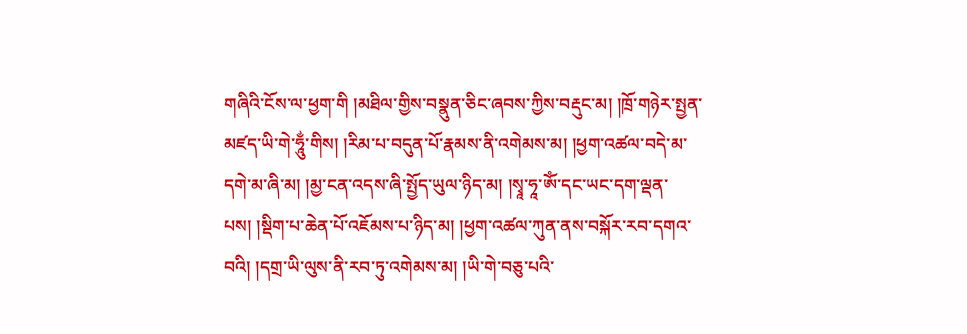གཞིའི་ངོས་ལ་ཕྱག་གི །མཐིལ་གྱིས་བསྣུན་ཅིང་ཞབས་ཀྱིས་བརྡུང་མ། །ཁྲོ་གཉེར་སྤྱན་མཛད་ཡི་གེ་ཧཱུྂ་གིས། །རིམ་པ་བདུན་པོ་རྣམས་ནི་འགེམས་མ། །ཕྱག་འཚལ་བདེ་མ་དགེ་མ་ཞི་མ། །མྱ་ངན་འདས་ཞི་སྤྱོད་ཡུལ་ཉིད་མ། །སྭཱ་ཧཱ་ཨོཾ་དང་ཡང་དག་ལྡན་པས། །སྡིག་པ་ཆེན་པོ་འཇོམས་པ་ཉིད་མ། །ཕྱག་འཚལ་ཀུན་ནས་བསྐོར་རབ་དགའ་བའི། །དགྲ་ཡི་ལུས་ནི་རབ་ཏུ་འགེམས་མ། །ཡི་གེ་བཅུ་པའི་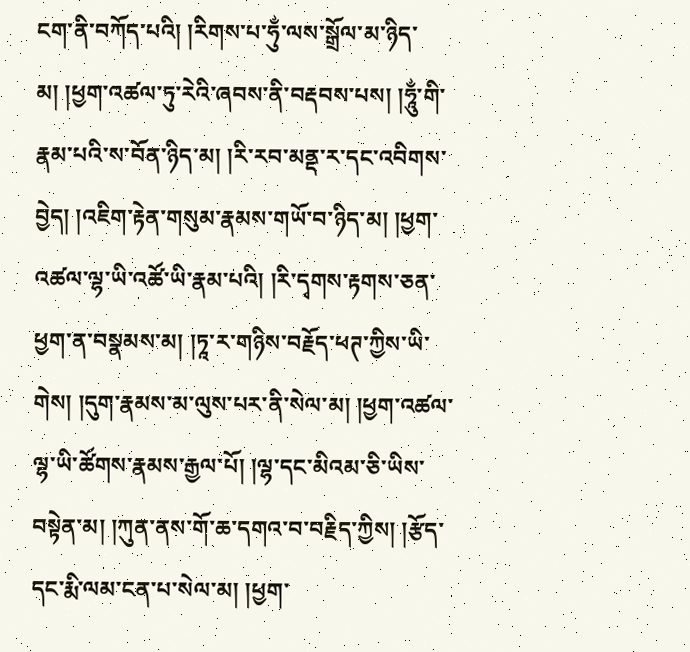ངག་ནི་བཀོད་པའི། །རིགས་པ་ཧུྂ་ལས་སྒྲོལ་མ་ཉིད་མ། །ཕྱག་འཚལ་ཏུ་རེའི་ཞབས་ནི་བརྡབས་པས། །ཧཱུྂ་གི་རྣམ་པའི་ས་བོན་ཉིད་མ། །རི་རབ་མནྡ་ར་དང་འབིགས་བྱེད། །འཇིག་རྟེན་གསུམ་རྣམས་གཡོ་བ་ཉིད་མ། །ཕྱག་འཚལ་ལྷ་ཡི་འཚོ་ཡི་རྣམ་པའི། །རི་དྭགས་རྟགས་ཅན་ཕྱག་ན་བསྣམས་མ། །ཏཱ་ར་གཉིས་བརྗོད་ཕཊ་ཀྱིས་ཡི་གེས། །དུག་རྣམས་མ་ལུས་པར་ནི་སེལ་མ། །ཕྱག་འཚལ་ལྷ་ཡི་ཚོགས་རྣམས་རྒྱལ་པོ། །ལྷ་དང་མིའམ་ཅི་ཡིས་བསྟེན་མ། །ཀུན་ནས་གོ་ཆ་དགའ་བ་བརྗིད་ཀྱིས། །རྩོད་དང་རྨི་ལམ་ངན་པ་སེལ་མ། །ཕྱག་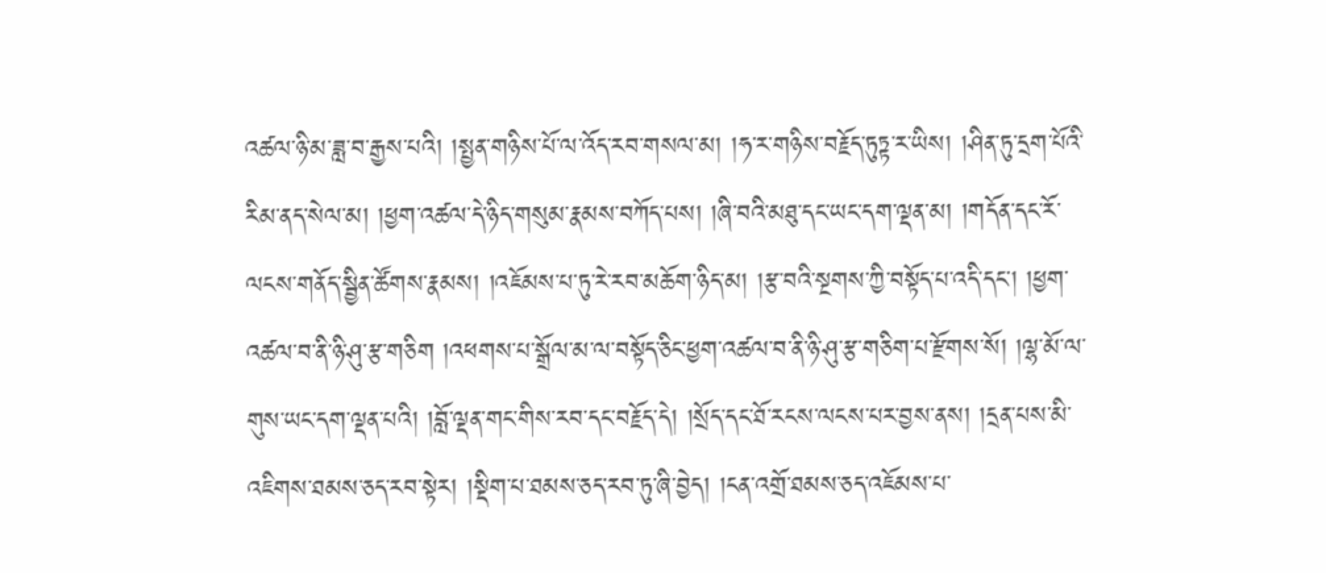འཚལ་ཉི་མ་ཟླ་བ་རྒྱས་པའི། །སྤྱན་གཉིས་པོ་ལ་འོད་རབ་གསལ་མ། །ཧ་ར་གཉིས་བརྗོད་ཏུཏྟ་ར་ཡིས། །ཤིན་ཏུ་དྲག་པོའི་རིམ་ནད་སེལ་མ། །ཕྱག་འཚལ་དེ་ཉིད་གསུམ་རྣམས་བཀོད་པས། །ཞི་བའི་མཐུ་དང་ཡང་དག་ལྡན་མ། །གདོན་དང་རོ་ལངས་གནོད་སྦྱིན་ཚོགས་རྣམས། །འཇོམས་པ་ཏུ་རེ་རབ་མཆོག་ཉིད་མ། །རྩ་བའི་སྔགས་ཀྱི་བསྟོད་པ་འདི་དང་། །ཕྱག་འཚལ་བ་ནི་ཉི་ཤུ་རྩ་གཅིག །འཕགས་པ་སྒྲོལ་མ་ལ་བསྟོད་ཅིང་ཕྱག་འཚལ་བ་ནི་ཉི་ཤུ་རྩ་གཅིག་པ་རྫོགས་སོ། །ལྷ་མོ་ལ་གུས་ཡང་དག་ལྡན་པའི། །བློ་ལྡན་གང་གིས་རབ་དང་བརྗོད་དེ། །སྲོད་དང་ཐོ་རངས་ལངས་པར་བྱས་ནས། །དྲན་པས་མི་འཇིགས་ཐམས་ཅད་རབ་སྟེར། །སྡིག་པ་ཐམས་ཅད་རབ་ཏུ་ཞི་བྱེད། །ངན་འགྲོ་ཐམས་ཅད་འཇོམས་པ་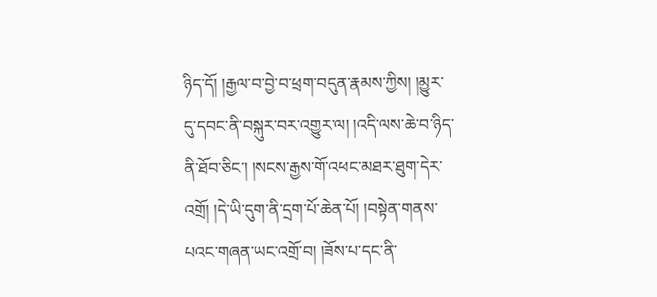ཉིད་དོ། །རྒྱལ་བ་བྱེ་བ་ཕྲག་བདུན་རྣམས་ཀྱིས། །མྱུར་དུ་དབང་ནི་བསྐུར་བར་འགྱུར་ལ། །འདི་ལས་ཆེ་བ་ཉིད་ནི་ཐོབ་ཅིང་། །སངས་རྒྱས་གོ་འཕང་མཐར་ཐུག་དེར་འགྲོ། །དེ་ཡི་དུག་ནི་དྲག་པོ་ཆེན་པོ། །བསྟེན་གནས་པའང་གཞན་ཡང་འགྲོ་བ། །ཟོས་པ་དང་ནི་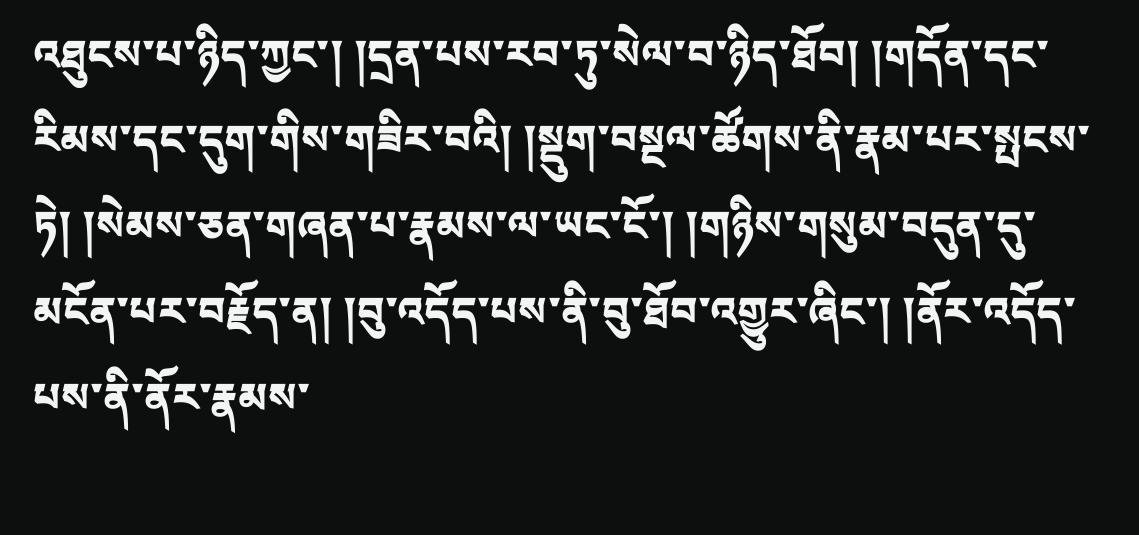འཐུངས་པ་ཉིད་ཀྱང་། །དྲན་པས་རབ་ཏུ་སེལ་བ་ཉིད་ཐོབ། །གདོན་དང་རིམས་དང་དུག་གིས་གཟིར་བའི། །སྡུག་བསྔལ་ཚོགས་ནི་རྣམ་པར་སྤངས་ཏེ། །སེམས་ཅན་གཞན་པ་རྣམས་ལ་ཡང་ངོ་། །གཉིས་གསུམ་བདུན་དུ་མངོན་པར་བརྗོད་ན། །བུ་འདོད་པས་ནི་བུ་ཐོབ་འགྱུར་ཞིང་། །ནོར་འདོད་པས་ནི་ནོར་རྣམས་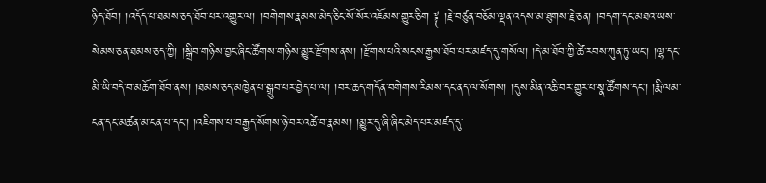ཉིད་ཐོབ། །འདོད་པ་ཐམས་ཅད་ཐོབ་པར་འགྱུར་ལ། །བགེགས་རྣམས་མེད་ཅིང་སོ་སོར་འཇོམས་གྱུར་ཅིག ༈ །རྗེ་བཙུན་བཅོམ་ལྡན་འདས་མ་ཐུགས་རྗེ་ཅན། །བདག་དང་མཐའ་ཡས་སེམས་ཅན་ཐམས་ཅད་ཀྱི། །སྒྲིབ་གཉིས་བྱང་ཞིང་ཚོགས་གཉིས་མྱུར་རྫོགས་ནས། །རྫོགས་པའི་སངས་རྒྱས་ཐོབ་པར་མཛད་དུ་གསོལ། །དེ་མ་ཐོབ་ཀྱི་ཚེ་རབས་ཀུན་ཏུ་ཡང་། །ལྷ་དང་མི་ཡི་བདེ་བ་མཆོག་ཐོབ་ནས། །ཐམས་ཅད་མཁྱེན་པ་སྒྲུབ་པར་བྱེད་པ་ལ། །བར་ཆད་གདོན་བགེགས་རིམས་དང་ནད་ལ་སོགས། །དུས་མིན་འཆི་བར་གྱུར་པ་སྣ་ཚོགས་དང་། །རྨི་ལམ་ངན་དང་མཚན་མ་ངན་པ་དང་། །འཇིགས་པ་བརྒྱད་སོགས་ཉེ་བར་འཚེ་བ་རྣམས། །མྱུར་དུ་ཞི་ཞིང་མེད་པར་མཛད་དུ་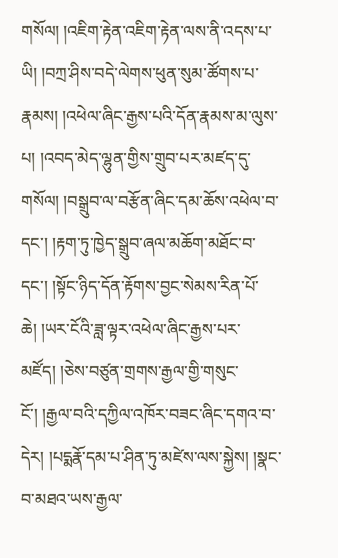གསོལ། །འཇིག་རྟེན་འཇིག་རྟེན་ལས་ནི་འདས་པ་ཡི། །བཀྲ་ཤིས་བདེ་ལེགས་ཕུན་སུམ་ཚོགས་པ་རྣམས། །འཕེལ་ཞིང་རྒྱས་པའི་དོན་རྣམས་མ་ལུས་པ། །འབད་མེད་ལྷུན་གྱིས་གྲུབ་པར་མཛད་དུ་གསོལ། །བསྒྲུབ་ལ་བརྩོན་ཞིང་དམ་ཆོས་འཕེལ་བ་དང་། །རྟག་ཏུ་ཁྱེད་སྒྲུབ་ཞལ་མཆོག་མཐོང་བ་དང་། །སྟོང་ཉིད་དོན་རྟོགས་བྱང་སེམས་རིན་པོ་ཆེ། །ཡར་ངོའི་ཟླ་ལྟར་འཕེལ་ཞིང་རྒྱས་པར་མཛོད། །ཅེས་བཙུན་གྲགས་རྒྱལ་གྱི་གསུང་ངོ་། །རྒྱལ་བའི་དཀྱིལ་འཁོར་བཟང་ཞིང་དགའ་བ་དེར། །པདྨརྣོ་དམ་པ་ཤིན་ཏུ་མཛེས་ལས་སྐྱེས། །སྣང་བ་མཐའ་ཡས་རྒྱལ་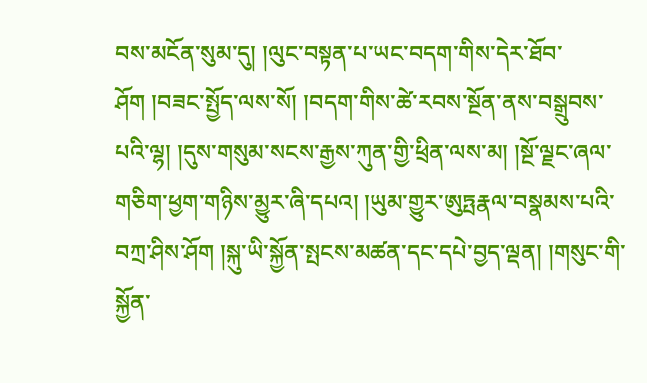བས་མངོན་སུམ་དུ། །ལུང་བསྟན་པ་ཡང་བདག་གིས་དེར་ཐོབ་ཤོག །བཟང་སྤྱོད་ལས་སོ། །བདག་གིས་ཚེ་རབས་སྔོན་ནས་བསྒྲུབས་པའི་ལྷ། །དུས་གསུམ་སངས་རྒྱས་ཀུན་གྱི་ཕྲིན་ལས་མ། །སྔོ་ལྗང་ཞལ་གཅིག་ཕྱག་གཉིས་མྱུར་ཞི་དཔའ། །ཡུམ་གྱུར་ཨུཏྤརྣལ་བསྣམས་པའི་བཀྲ་ཤིས་ཤོག །སྐུ་ཡི་སྐྱོན་སྤངས་མཚན་དང་དཔེ་བྱད་ལྡན། །གསུང་གི་སྐྱོན་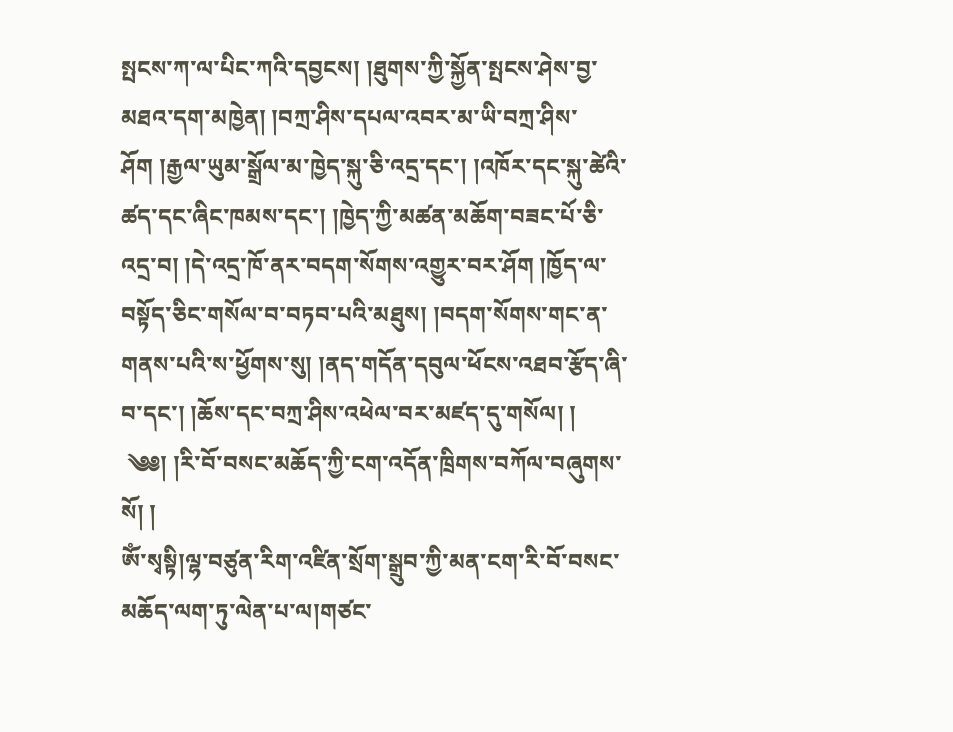སྤངས་ཀ་ལ་པིང་ཀའི་དབྱངས། །ཐུགས་ཀྱི་སྐྱོན་སྤངས་ཤེས་བྱ་མཐའ་དག་མཁྱེན། །བཀྲ་ཤིས་དཔལ་འབར་མ་ཡི་བཀྲ་ཤིས་ཤོག །རྒྱལ་ཡུམ་སྒྲོལ་མ་ཁྱེད་སྐུ་ཅི་འདྲ་དང་། །འཁོར་དང་སྐུ་ཚེའི་ཚད་དང་ཞིང་ཁམས་དང་། །ཁྱེད་ཀྱི་མཚན་མཆོག་བཟང་པོ་ཅི་འདྲ་བ། །དེ་འདྲ་ཁོ་ནར་བདག་སོགས་འགྱུར་བར་ཤོག །ཁྱོད་ལ་བསྟོད་ཅིང་གསོལ་བ་བཏབ་པའི་མཐུས། །བདག་སོགས་གང་ན་གནས་པའི་ས་ཕྱོགས་སུ། །ནད་གདོན་དབུལ་ཕོངས་འཐབ་རྩོད་ཞི་བ་དང་། །ཆོས་དང་བཀྲ་ཤིས་འཕེལ་བར་མཛད་དུ་གསོལ། །
 ༄༅། །རི་བོ་བསང་མཆོད་ཀྱི་ངག་འདོན་ཁྲིགས་བཀོལ་བཞུགས་སོ། །
ཨོཾ་སྭསྟི།ལྷ་བཙུན་རིག་འཛིན་སྲོག་སྒྲུབ་ཀྱི་མན་ངག་རི་བོ་བསང་མཆོད་ལག་ཏུ་ལེན་པ་ལ།གཙང་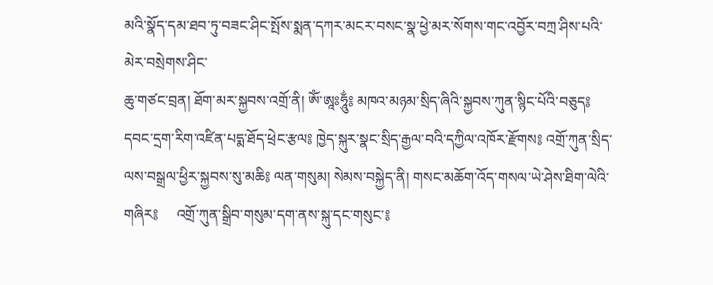མའི་སྣོད་དམ་ཐབ་ཏུ་བཟང་ཤིང་སྤོས་སྨན་དཀར་མངར་བསང་སྣ་ཕྱེ་མར་སོགས་གང་འབྱོར་བཀྲ་ཤིས་པའི་མེར་བསྲེགས་ཤིང་
ཆུ་གཙང་བྲན། ཐོག་མར་སྐྱབས་འགྲོ་ནི། ཨོཾ་ཨཱཿཧཱུྂ༔ མཁའ་མཉམ་སྲིད་ཞིའི་སྐྱབས་ཀུན་སྙིང་པོའི་བཅུད༔ དབང་དྲག་རིག་འཛིན་པདྨ་ཐོད་ཕྲེང་རྩལ༔ ཁྱེད་སྐུར་སྣང་སྲིད་རྒྱལ་བའི་དཀྱིལ་འཁོར་རྫོགས༔ འགྲོ་ཀུན་སྲིད་ལས་བསྒྲལ་ཕྱིར་སྐྱབས་སུ་མཆི༔ ལན་གསུམ། སེམས་བསྐྱེད་ནི། གསང་མཆོག་འོད་གསལ་ཡེ་ཤེས་ཐིག་ལེའི་གཞིར༔     འགྲོ་ཀུན་སྒྲིབ་གསུམ་དག་ནས་སྐུ་དང་གསུང་༔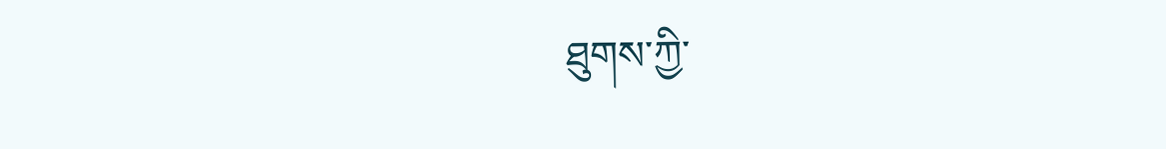ཐུགས་ཀྱི་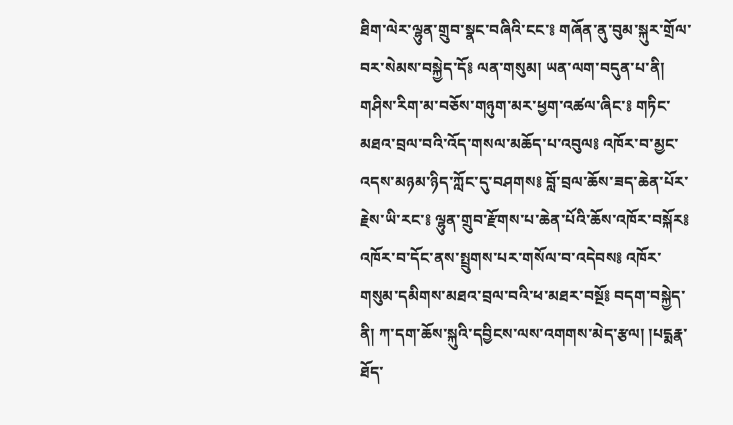ཐིག་ལེར་ལྷུན་གྲུབ་སྣང་བཞིའི་ངང་༔ གཞོན་ནུ་བུམ་སྐུར་གྲོལ་བར་སེམས་བསྐྱེད་དོ༔ ལན་གསུམ། ཡན་ལག་བདུན་པ་ནི། གཤིས་རིག་མ་བཅོས་གཉུག་མར་ཕྱག་འཚལ་ཞིང་༔ གཏིང་མཐའ་བྲལ་བའི་འོད་གསལ་མཆོད་པ་འབུལ༔ འཁོར་བ་མྱང་འདས་མཉམ་ཉིད་ཀློང་དུ་བཤགས༔ བློ་བྲལ་ཆོས་ཟད་ཆེན་པོར་རྗེས་ཡི་རང་༔ ལྷུན་གྲུབ་རྫོགས་པ་ཆེན་པོའི་ཆོས་འཁོར་བསྐོར༔ འཁོར་བ་དོང་ནས་སྤྲུགས་པར་གསོལ་བ་འདེབས༔ འཁོར་གསུམ་དམིགས་མཐའ་བྲལ་བའི་ཕ་མཐར་བསྔོ༔ བདག་བསྐྱེད་ནི། ཀ་དག་ཆོས་སྐུའི་དབྱིངས་ལས་འགགས་མེད་རྩལ། །པདྨརྣ་ཐོད་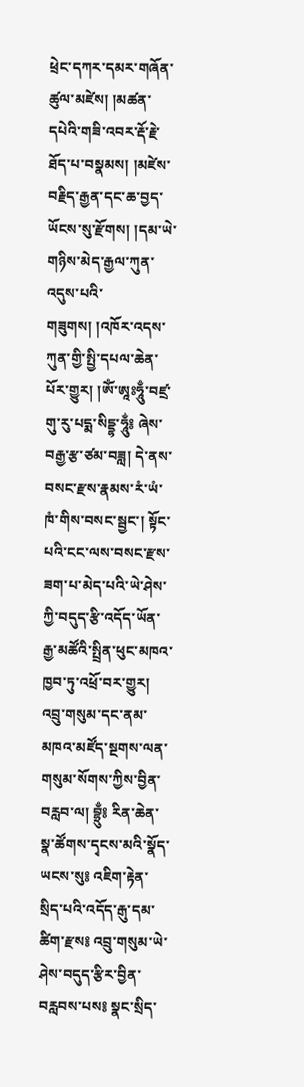ཕྲེང་དཀར་དམར་གཞོན་ཚུལ་མཛེས། །མཚན་དཔེའི་གཟི་འབར་རྡོ་རྗེ་ཐོད་པ་བསྣམས། །མཛེས་བརྗིད་རྒྱན་དང་ཆ་བྱད་ཡོངས་སུ་རྫོགས། །དམ་ཡེ་གཉིས་མེད་རྒྱལ་ཀུན་འདུས་པའི་གཟུགས། །འཁོར་འདས་ཀུན་གྱི་སྤྱི་དཔལ་ཆེན་པོར་གྱུར། །ཨོཾ་ཨཱཿཧཱུྃ་བཛྲ་གུ་རུ་པདྨ་སིདྡྷ་ཧཱུྂ༔ ཞེས་བརྒྱ་རྩ་ཙམ་བཟླ། དེ་ནས་བསང་རྫས་རྣམས་རཾ་ཡཾ་ཁཾ་གིས་བསང་སྦྱང་། སྟོང་པའི་ངང་ལས་བསང་རྫས་ཟག་པ་མེད་པའི་ཡེ་ཤེས་ཀྱི་བདུད་རྩི་འདོད་ཡོན་རྒྱ་མཚོའི་སྤྲིན་ཕུང་མཁའ་ཁྱབ་ཏུ་འཕྲོ་བར་གྱུར། འབྲུ་གསུམ་དང་ནམ་མཁའ་མཛོད་སྔགས་ལན་གསུམ་སོགས་ཀྱིས་བྱིན་བརླབ་ལ། བྷྲུྃ༔ རིན་ཆེན་སྣ་ཚོགས་དྭངས་མའི་སྣོད་ཡངས་སུ༔ འཇིག་རྟེན་སྲིད་པའི་འདོད་རྒུ་དམ་ཚིག་རྫས༔ འབྲུ་གསུམ་ཡེ་ཤེས་བདུད་རྩིར་བྱིན་བརླབས་པས༔ སྣང་སྲིད་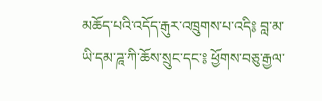མཆོད་པའི་འདོད་རྒུར་འཁྲུགས་པ་འདི༔ བླ་མ་ཡི་དམ་ཌཱ་ཀི་ཆོས་སྲུང་དང་༔ ཕྱོགས་བཅུ་རྒྱལ་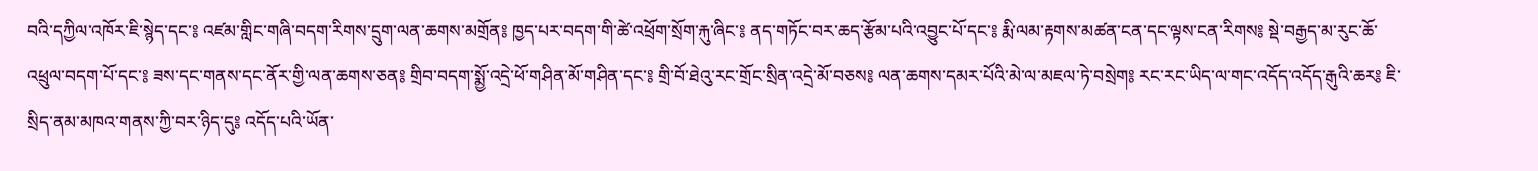བའི་དཀྱིལ་འཁོར་ཇི་སྙེད་དང་༔ འཛམ་གླིང་གཞི་བདག་རིགས་དྲུག་ལན་ཆགས་མགྲོན༔ ཁྱད་པར་བདག་གི་ཚེ་འཕྲོག་སྲོག་རྐུ་ཞིང་༔ ནད་གཏོང་བར་ཆད་རྩོམ་པའི་འབྱུང་པོ་དང་༔ རྨི་ལམ་རྟགས་མཚན་ངན་དང་ལྟས་ངན་རིགས༔ སྡེ་བརྒྱད་མ་རུང་ཆོ་འཕྲུལ་བདག་པོ་དང་༔ ཟས་དང་གནས་དང་ནོར་གྱི་ལན་ཆགས་ཅན༔ གྲིབ་བདག་སྨྱོ་འདྲེ་ཕོ་གཤིན་མོ་གཤིན་དང་༔ གྲི་བོ་ཐེའུ་རང་གྲོང་སྲིན་འདྲེ་མོ་བཅས༔ ལན་ཆགས་དམར་པོའི་མེ་ལ་མཇལ་ཏེ་བསྲེག༔ རང་རང་ཡིད་ལ་གང་འདོད་འདོད་རྒུའི་ཆར༔ ཇི་སྲིད་ནམ་མཁའ་གནས་ཀྱི་བར་ཉིད་དུ༔ འདོད་པའི་ཡོན་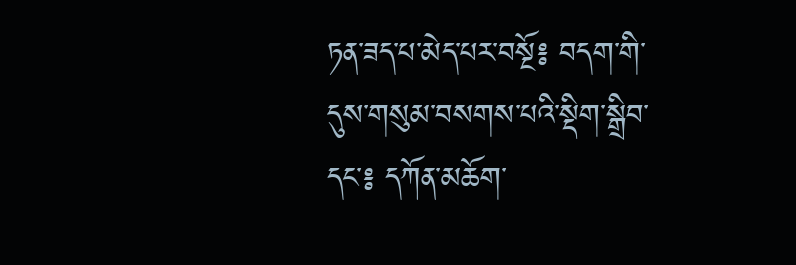ཏན་ཟད་པ་མེད་པར་བསྔོ༔ བདག་གི་དུས་གསུམ་བསགས་པའི་སྡིག་སྒྲིབ་དང་༔ དཀོན་མཆོག་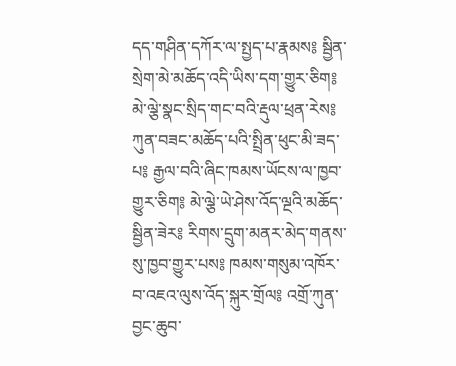དད་གཤིན་དཀོར་ལ་སྤྱད་པ་རྣམས༔ སྦྱིན་སྲེག་མེ་མཆོད་འདི་ཡིས་དག་གྱུར་ཅིག༔ མེ་ལྕེ་སྣང་སྲིད་གང་བའི་རྡུལ་ཕྲན་རེས༔ ཀུན་བཟང་མཆོད་པའི་སྤྲིན་ཕུང་མི་ཟད་པ༔ རྒྱལ་བའི་ཞིང་ཁམས་ཡོངས་ལ་ཁྱབ་གྱུར་ཅིག༔ མེ་ལྕེ་ཡེ་ཤེས་འོད་ལྔའི་མཆོད་སྦྱིན་ཟེར༔ རིགས་དྲུག་མནར་མེད་གནས་སུ་ཁྱབ་གྱུར་པས༔ ཁམས་གསུམ་འཁོར་བ་འཇའ་ལུས་འོད་སྐུར་གྲོལ༔ འགྲོ་ཀུན་བྱང་ཆུབ་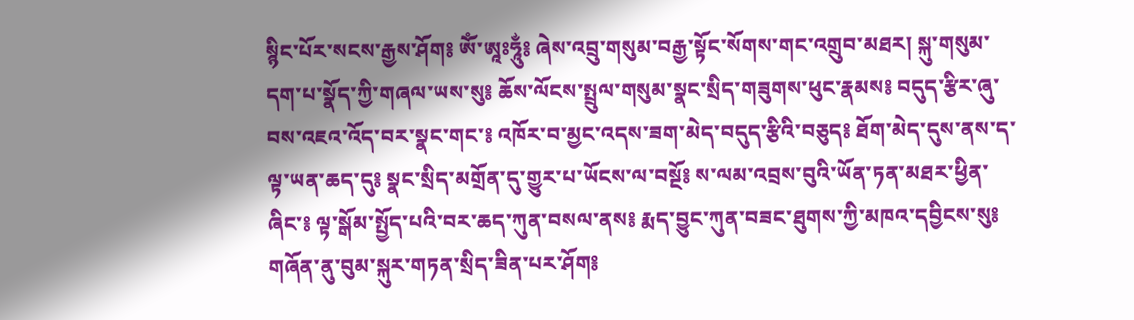སྙིང་པོར་སངས་རྒྱས་ཤོག༔ ཨོཾ་ཨཱཿཧཱུྂ༔ ཞེས་འབྲུ་གསུམ་བརྒྱ་སྟོང་སོགས་གང་འགྲུབ་མཐར། སྐུ་གསུམ་དག་པ་སྣོད་ཀྱི་གཞལ་ཡས་སུ༔ ཆོས་ལོངས་སྤྲུལ་གསུམ་སྣང་སྲིད་གཟུགས་ཕུང་རྣམས༔ བདུད་རྩིར་ཞུ་བས་འཇའ་འོད་བར་སྣང་གང་༔ འཁོར་བ་མྱང་འདས་ཟག་མེད་བདུད་རྩིའི་བཅུད༔ ཐོག་མེད་དུས་ནས་ད་ལྟ་ཡན་ཆད་དུ༔ སྣང་སྲིད་མགྲོན་དུ་གྱུར་པ་ཡོངས་ལ་བསྔོ༔ ས་ལམ་འབྲས་བུའི་ཡོན་ཏན་མཐར་ཕྱིན་ཞིང་༔ ལྟ་སྒོམ་སྤྱོད་པའི་བར་ཆད་ཀུན་བསལ་ནས༔ རྨད་བྱུང་ཀུན་བཟང་ཐུགས་ཀྱི་མཁའ་དབྱིངས་སུ༔ གཞོན་ནུ་བུམ་སྐུར་གཏན་སྲིད་ཟིན་པར་ཤོག༔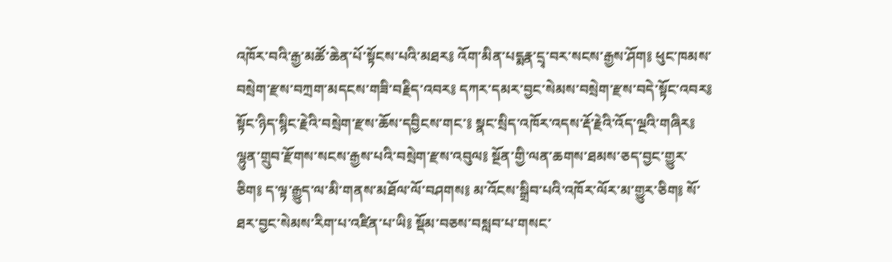འཁོར་བའི་རྒྱ་མཚོ་ཆེན་པོ་སྟོངས་པའི་མཐར༔ འོག་མིན་པདྨརྣ་དྲྭ་བར་སངས་རྒྱས་ཤོག༔ ཕུང་ཁམས་བསྲེག་རྫས་བཀྲག་མདངས་གཟི་བརྗིད་འབར༔ དཀར་དམར་བྱང་སེམས་བསྲེག་རྫས་བདེ་སྟོང་འབར༔ སྟོང་ཉིད་སྙིང་རྗེའི་བསྲེག་རྫས་ཆོས་དབྱིངས་གང་༔ སྣང་སྲིད་འཁོར་འདས་རྡོ་རྗེའི་འོད་ལྔའི་གཞིར༔ ལྷུན་གྲུབ་རྫོགས་སངས་རྒྱས་པའི་བསྲེག་རྫས་འབུལ༔ སྔོན་གྱི་ལན་ཆགས་ཐམས་ཅད་བྱང་གྱུར་ཅིག༔ ད་ལྟ་རྒྱུད་ལ་མི་གནས་མཐོལ་ལོ་བཤགས༔ མ་འོངས་སྒྲིབ་པའི་འཁོར་ལོར་མ་གྱུར་ཅིག༔ སོ་ཐར་བྱང་སེམས་རིག་པ་འཛིན་པ་ཡི༔ སྡོམ་བཅས་བསླབ་པ་གསང་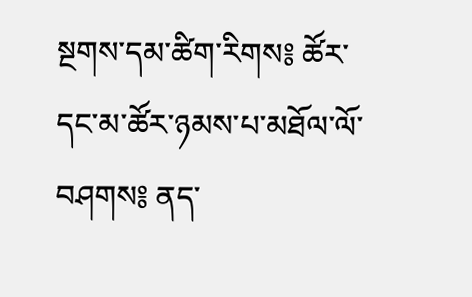སྔགས་དམ་ཚིག་རིགས༔ ཚོར་དང་མ་ཚོར་ཉམས་པ་མཐོལ་ལོ་བཤགས༔ ནད་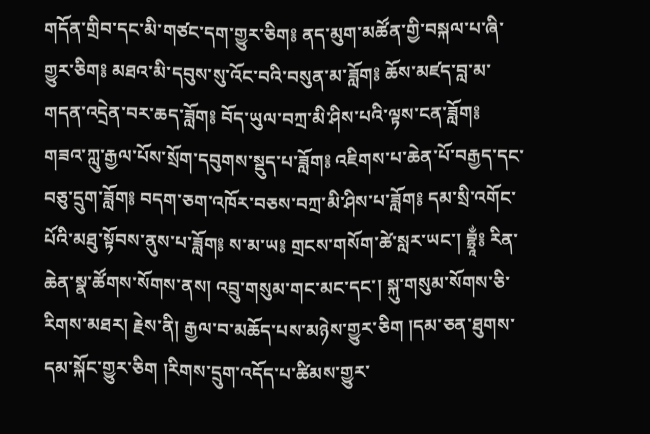གདོན་གྲིབ་དང་མི་གཙང་དག་གྱུར་ཅིག༔ ནད་མུག་མཚོན་གྱི་བསྐལ་པ་ཞི་གྱུར་ཅིག༔ མཐའ་མི་དབུས་སུ་འོང་བའི་བསུན་མ་ཟློག༔ ཆོས་མཛད་བླ་མ་གདན་འདྲེན་བར་ཆད་ཟློག༔ བོད་ཡུལ་བཀྲ་མི་ཤིས་པའི་ལྟས་ངན་ཟློག༔ གཟའ་ཀླུ་རྒྱལ་པོས་སྲོག་དབུགས་སྡུད་པ་ཟློག༔ འཇིགས་པ་ཆེན་པོ་བརྒྱད་དང་བཅུ་དྲུག་ཟློག༔ བདག་ཅག་འཁོར་བཅས་བཀྲ་མི་ཤིས་པ་ཟློག༔ དམ་སྲི་འགོང་པོའི་མཐུ་སྟོབས་ནུས་པ་ཟློག༔ ས་མ་ཡ༔ གྲངས་གསོག་ཚེ་སླར་ཡང་། བྷྲཱྂ༔ རིན་ཆེན་སྣ་ཚོགས་སོགས་ནས། འབྲུ་གསུམ་གང་མང་དང་། སྐུ་གསུམ་སོགས་ཅི་རིགས་མཐར། རྗེས་ནི། རྒྱལ་བ་མཆོད་པས་མཉེས་གྱུར་ཅིག །དམ་ཅན་ཐུགས་དམ་སྐོང་གྱུར་ཅིག །རིགས་དྲུག་འདོད་པ་ཚིམས་གྱུར་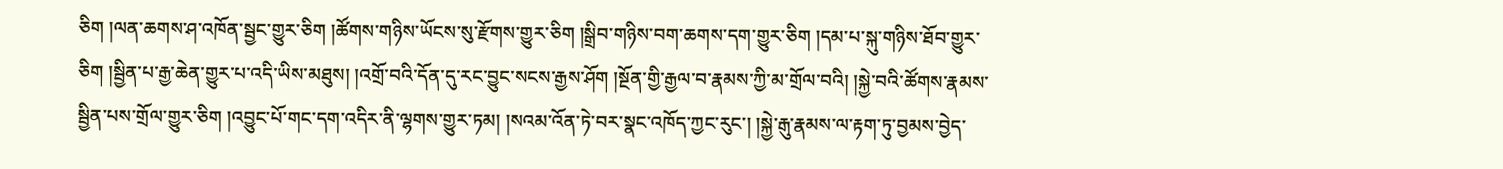ཅིག །ལན་ཆགས་ཤ་འཁོན་སྦྱང་གྱུར་ཅིག །ཚོགས་གཉིས་ཡོངས་སུ་རྫོགས་གྱུར་ཅིག །སྒྲིབ་གཉིས་བག་ཆགས་དག་གྱུར་ཅིག །དམ་པ་སྐུ་གཉིས་ཐོབ་གྱུར་ཅིག །སྦྱིན་པ་རྒྱ་ཆེན་གྱུར་པ་འདི་ཡིས་མཐུས། །འགྲོ་བའི་དོན་དུ་རང་བྱུང་སངས་རྒྱས་ཤོག །སྔོན་གྱི་རྒྱལ་བ་རྣམས་ཀྱི་མ་གྲོལ་བའི། །སྐྱེ་བའི་ཚོགས་རྣམས་སྦྱིན་པས་གྲོལ་གྱུར་ཅིག །འབྱུང་པོ་གང་དག་འདིར་ནི་ལྷགས་གྱུར་ཏམ། །སའམ་འོན་ཏེ་བར་སྣང་འཁོད་ཀྱང་རུང་། །སྐྱེ་རྒུ་རྣམས་ལ་རྟག་ཏུ་བྱམས་བྱེད་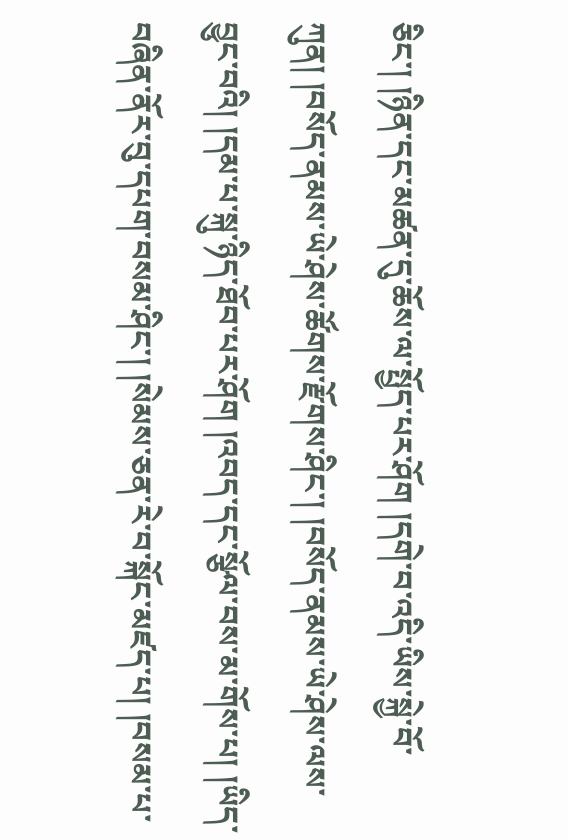ཅིང་། །ཉིན་དང་མཚན་དུ་ཆོས་ལ་སྤྱོད་པར་ཤོག །དགེ་བ་འདི་ཡིས་སྐྱེ་བོ་ཀུན། །བསོད་ནམས་ཡེ་ཤེས་ཚོགས་རྫོགས་ཤིང་། །བསོད་ནམས་ཡེ་ཤེས་ལས་བྱུང་བའི། །དམ་པ་སྐུ་ཉིད་ཐོབ་པར་ཤོག །འབད་དང་སྩོལ་བས་མ་གོས་པ། །ཡིད་བཞིན་ནོར་བུ་དཔག་བསམ་ཤིང་། །སེམས་ཅན་རེ་བ་སྐོང་མཛད་པ། །བསམ་པ་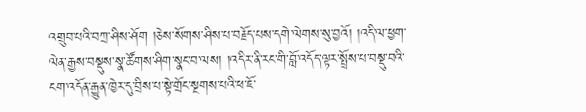འགྲུབ་པའི་བཀྲ་ཤིས་ཤོག །ཅེས་སོགས་ཤིས་པ་བརྗོད་པས་དགེ་ལེགས་སུ་བྱའོ། །འདི་ལ་ཕྱག་ལེན་རྒྱས་བསྡུས་སྣ་ཚོགས་ཤིག་སྣང་བ་ལས། །འདིར་ནི་རང་གི་བློ་འདོད་ལྟར་སྤྲོས་པ་བསྡུ་བའི་ངག་འདོན་རྒྱུན་ཁྱེར་དུ་བྲིས་པ་སྟེ་གྲོང་སྔགས་པའི་ཕ་ཇོ་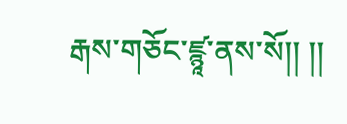རྒས་གཅོང་ཛྙཱ་ནས་སོ།། །།